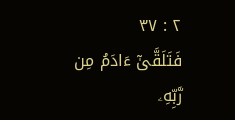٢ : ٣٧
فَتَلَقَّىٰٓ ءَادَمُ مِن رَّبِّهِۦ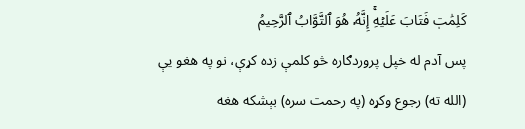كَلِمَٰتٖ فَتَابَ عَلَيۡهِۚ إِنَّهُۥ هُوَ ٱلتَّوَّابُ ٱلرَّحِيمُ
پس آدم له خپل پروردګاره څو کلمې زده کړې، نو په هغو یې (الله ته) رجوع وکړه (په رحمت سره) بېشکه هغه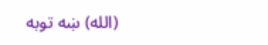(الله) ښه توبه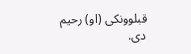قبلوونکی (او) رحیم دی.